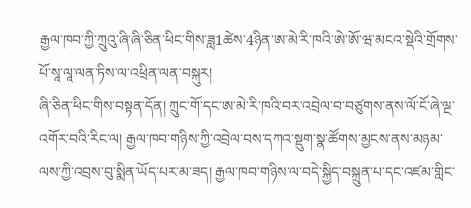རྒྱལ་ཁབ་ཀྱི་ཀྲུའུ་ཞི་ཞི་ཅིན་ཕིང་གིས་ཟླ1ཚེས་4ཉིན་ཨ་མེ་རི་ཁའི་ཨེ་ཨོ་ཝ་མངའ་སྡེའི་གྲོགས་པོ་སཱ་ལཱ་ལན་ཏིས་ལ་འཕྲིན་ལན་བསྐུར།
ཞི་ཅིན་ཕིང་གིས་བསྟན་དོན། ཀྲུང་གོ་དང་ཨ་མེ་རི་ཁའི་བར་འབྲེལ་བ་བཙུགས་ནས་ལོ་ངོ་ཞེ་ལྔ་འགོར་བའི་རིང་ལ། རྒྱལ་ཁབ་གཉིས་ཀྱི་འབྲེལ་བས་དཀའ་སྡུག་སྣ་ཚོགས་མྱངས་ནས་མཉམ་ལས་ཀྱི་འབྲས་བུ་སྨིན་ཡོད་པར་མ་ཟད། རྒྱལ་ཁབ་གཉིས་ལ་བདེ་སྐྱིད་བསྐྲུན་པ་དང་འཛམ་གླིང་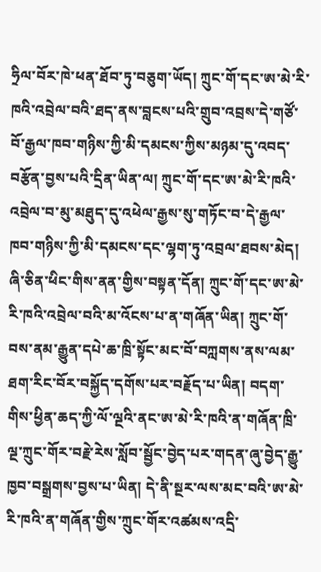ཧྲིལ་བོར་ཁེ་ཕན་ཐོབ་ཏུ་བཅུག་ཡོད། ཀྲུང་གོ་དང་ཨ་མེ་རི་ཁའི་འབྲེལ་བའི་ཐད་ནས་བླངས་པའི་གྲུབ་འབྲས་དེ་གཙོ་བོ་རྒྱལ་ཁབ་གཉིས་ཀྱི་མི་དམངས་ཀྱིས་མཉམ་དུ་འབད་བརྩོན་བྱས་པའི་དྲིན་ཡིན་ལ། ཀྲུང་གོ་དང་ཨ་མེ་རི་ཁའི་འབྲེལ་བ་མུ་མཐུད་དུ་འཕེལ་རྒྱས་སུ་གཏོང་བ་དེ་རྒྱལ་ཁབ་གཉིས་ཀྱི་མི་དམངས་དང་ལྷག་ཏུ་འབྲལ་ཐབས་མེད།
ཞི་ཅིན་ཕིང་གིས་ནན་གྱིས་བསྟན་དོན། ཀྲུང་གོ་དང་ཨ་མེ་རི་ཁའི་འབྲེལ་བའི་མ་འོངས་པ་ན་གཞོན་ཡིན། ཀྲུང་གོ་བས་ནམ་རྒྱུན་དཔེ་ཆ་ཁྲི་སྟོང་མང་བོ་བཀླགས་ནས་ལམ་ཐག་རིང་བོར་བསྐྱོད་དགོས་པར་བརྗོད་པ་ཡིན། བདག་གིས་ཕྱིན་ཆད་ཀྱི་ལོ་ལྔའི་ནང་ཨ་མེ་རི་ཁའི་ན་གཞོན་ཁྲི་ལྔ་ཀྲུང་གོར་བརྗེ་རེས་སློབ་སྦྱོང་བྱེད་པར་གདན་ཞུ་བྱེད་རྒྱུ་ཁྱབ་བསྒྲགས་བྱས་པ་ཡིན། དེ་ནི་སྔར་ལས་མང་བའི་ཨ་མེ་རི་ཁའི་ན་གཞོན་གྱིས་ཀྲུང་གོར་འཚམས་འདྲི་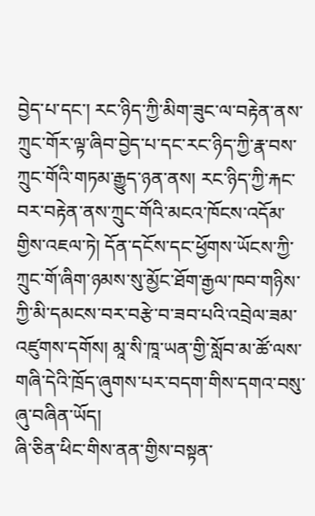བྱེད་པ་དང་། རང་ཉིད་ཀྱི་མིག་ཟུང་ལ་བརྟེན་ནས་ཀྲུང་གོར་ལྟ་ཞིབ་བྱེད་པ་དང་རང་ཉིད་ཀྱི་རྣ་བས་ཀྲུང་གོའི་གཏམ་རྒྱུད་ཉན་ནས། རང་ཉིད་ཀྱི་རྐང་བར་བརྟེན་ནས་ཀྲུང་གོའི་མངའ་ཁོངས་འདོམ་གྱིས་འཇལ་ཏེ། དོན་དངོས་དང་ཕྱོགས་ཡོངས་ཀྱི་ཀྲུང་གོ་ཞིག་ཉམས་སུ་མྱོང་ཐོག་རྒྱལ་ཁབ་གཉིས་ཀྱི་མི་དམངས་བར་བརྩེ་བ་ཟབ་པའི་འབྲེལ་ཟམ་འཛུགས་དགོས། མཱ་སི་ཁཱ་ཡན་གྱི་སློབ་མ་ཚོ་ལས་གཞི་དེའི་ཁྲོད་ཞུགས་པར་བདག་གིས་དགའ་བསུ་ཞུ་བཞིན་ཡོད།
ཞི་ཅིན་ཕིང་གིས་ནན་གྱིས་བསྟན་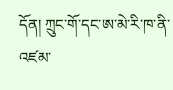དོན། ཀྲུང་གོ་དང་ཨ་མེ་རི་ཁ་ནི་འཛམ་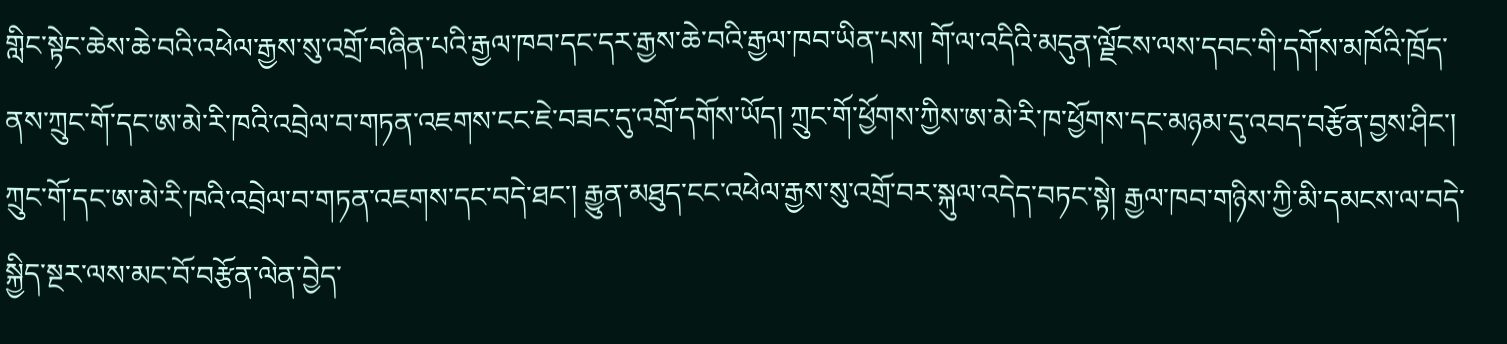གླིང་སྟེང་ཆེས་ཆེ་བའི་འཕེལ་རྒྱས་སུ་འགྲོ་བཞིན་པའི་རྒྱལ་ཁབ་དང་དར་རྒྱས་ཆེ་བའི་རྒྱལ་ཁབ་ཡིན་པས། གོ་ལ་འདིའི་མདུན་ལྗོངས་ལས་དབང་གི་དགོས་མཁོའི་ཁྲོད་ནས་ཀྲུང་གོ་དང་ཨ་མེ་རི་ཁའི་འབྲེལ་བ་གཏན་འཇགས་ངང་ཇེ་བཟང་དུ་འགྲོ་དགོས་ཡོད། ཀྲུང་གོ་ཕྱོགས་ཀྱིས་ཨ་མེ་རི་ཁ་ཕྱོགས་དང་མཉམ་དུ་འབད་བརྩོན་བྱས་ཤིང་། ཀྲུང་གོ་དང་ཨ་མེ་རི་ཁའི་འབྲེལ་བ་གཏན་འཇགས་དང་བདེ་ཐང་། རྒྱུན་མཐུད་ངང་འཕེལ་རྒྱས་སུ་འགྲོ་བར་སྐུལ་འདེད་བཏང་སྟེ། རྒྱལ་ཁབ་གཉིས་ཀྱི་མི་དམངས་ལ་བདེ་སྐྱིད་སྔར་ལས་མང་བོ་བརྩོན་ལེན་བྱེད་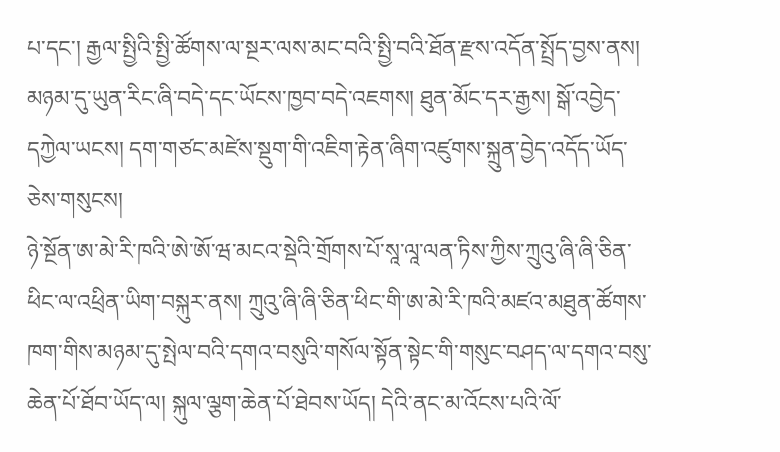པ་དང་། རྒྱལ་སྤྱིའི་སྤྱི་ཚོགས་ལ་སྔར་ལས་མང་བའི་སྤྱི་བའི་ཐོན་རྫས་འདོན་སྤྲོད་བྱས་ནས། མཉམ་དུ་ཡུན་རིང་ཞི་བདེ་དང་ཡོངས་ཁྱབ་བདེ་འཇགས། ཐུན་མོང་དར་རྒྱས། སྒོ་འབྱེད་དཀྱེལ་ཡངས། དག་གཙང་མཛེས་སྡུག་གི་འཇིག་རྟེན་ཞིག་འཛུགས་སྐྲུན་བྱེད་འདོད་ཡོད་ཅེས་གསུངས།
ཉེ་སྔོན་ཨ་མེ་རི་ཁའི་ཨེ་ཨོ་ཝ་མངའ་སྡེའི་གྲོགས་པོ་སཱ་ལཱ་ལན་ཏིས་ཀྱིས་ཀྲུའུ་ཞི་ཞི་ཅིན་ཕིང་ལ་འཕྲིན་ཡིག་བསྐུར་ནས། ཀྲུའུ་ཞི་ཞི་ཅིན་ཕིང་གི་ཨ་མེ་རི་ཁའི་མཛའ་མཐུན་ཚོགས་ཁག་གིས་མཉམ་དུ་སྤེལ་བའི་དགའ་བསུའི་གསོལ་སྟོན་སྟེང་གི་གསུང་བཤད་ལ་དགའ་བསུ་ཆེན་པོ་ཐོབ་ཡོད་ལ། སྐུལ་ལྕག་ཆེན་པོ་ཐེབས་ཡོད། དེའི་ནང་མ་འོངས་པའི་ལོ་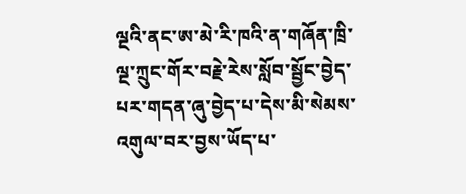ལྔའི་ནང་ཨ་མེ་རི་ཁའི་ན་གཞོན་ཁྲི་ལྔ་ཀྲུང་གོར་བརྗེ་རེས་སློབ་སྦྱོང་བྱེད་པར་གདན་ཞུ་བྱེད་པ་དེས་མི་སེམས་འགུལ་བར་བྱས་ཡོད་པ་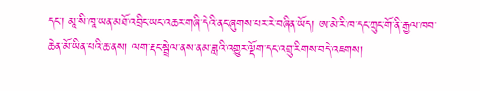དང་། མཱ་སི་ཁཱ་ཡན་མཐོ་འབྲིང་ཡང་འཆར་གཞི་དེའི་ནང་ཞུགས་པར་རེ་བཞིན་ཡོད། ཨ་མེ་རི་ཁ་དང་ཀྲུང་གོ་ནི་རྒྱལ་ཁབ་ཆེན་མོ་ཡིན་པའི་ཆ་ནས། ལག་རྡང་སྦྲེལ་ནས་ནམ་ཟླའི་འགྱུར་ལྡོག་དང་འབྲུ་རིགས་བདེ་འཇགས།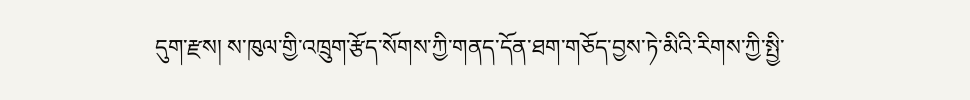དུག་རྫས། ས་ཁུལ་གྱི་འཁྲུག་རྩོད་སོགས་ཀྱི་གནད་དོན་ཐག་གཅོད་བྱས་ཏེ་མིའི་རིགས་ཀྱི་སྤྱི་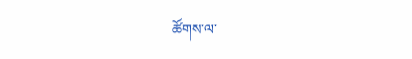ཚོགས་ལ་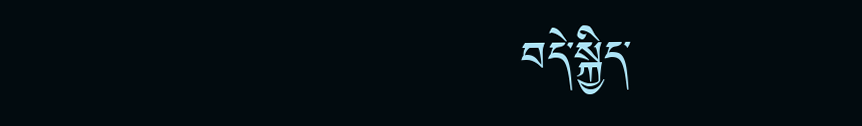བདེ་སྐྱིད་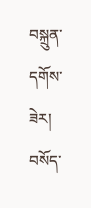བསྐྲུན་དགོས་ཟེར།
བསོད་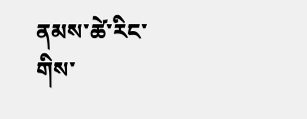ནམས་ཚེ་རིང་གིས་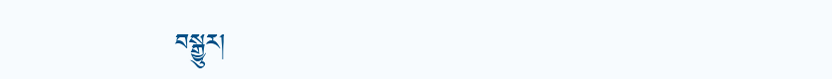བསྒྱུར།